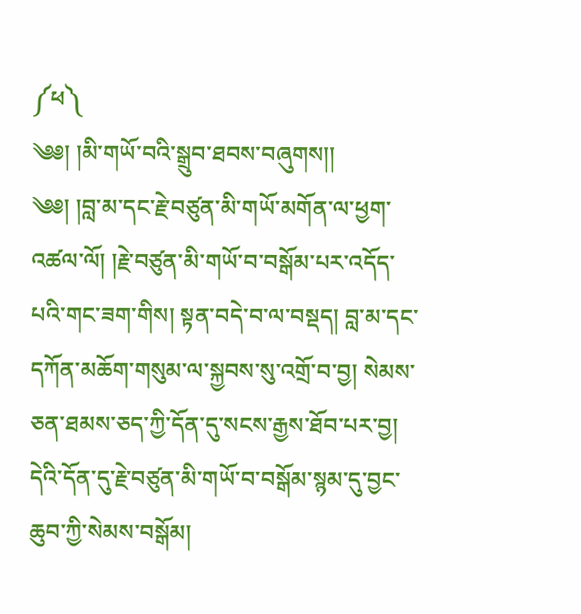༼ཕ༽
༄༅། །མི་གཡོ་བའི་སྒྲུབ་ཐབས་བཞུགས།།
༄༅། །བླ་མ་དང་རྗེ་བཙུན་མི་གཡོ་མགོན་ལ་ཕྱག་འཚལ་ལོ། །རྗེ་བཙུན་མི་གཡོ་བ་བསྒོམ་པར་འདོད་པའི་གང་ཟག་གིས། སྟན་བདེ་བ་ལ་བསྡད། བླ་མ་དང་དཀོན་མཆོག་གསུམ་ལ་སྐྱབས་སུ་འགྲོ་བ་བྱ། སེམས་ཅན་ཐམས་ཅད་ཀྱི་དོན་དུ་སངས་རྒྱས་ཐོབ་པར་བྱ། དེའི་དོན་དུ་རྗེ་བཙུན་མི་གཡོ་བ་བསྒོམ་སྙམ་དུ་བྱང་ཆུབ་ཀྱི་སེམས་བསྒོམ།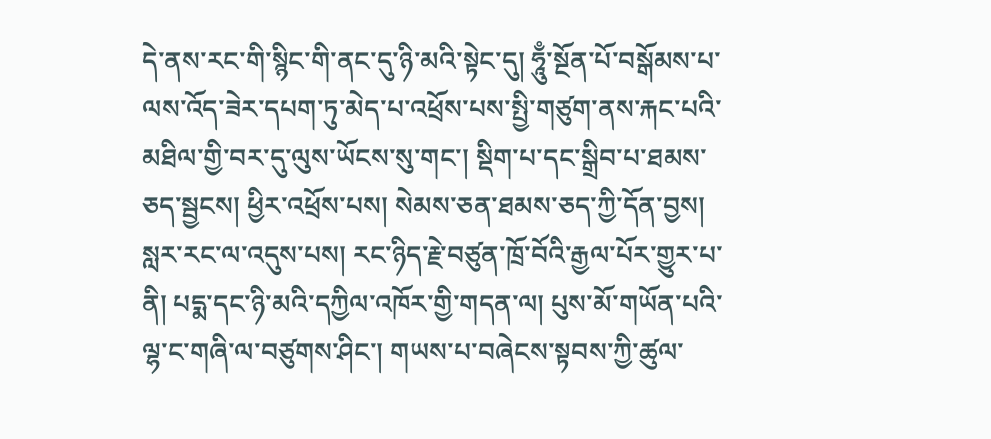དེ་ནས་རང་གི་སྙིང་གི་ནང་དུ་ཉི་མའི་སྟེང་དུ། ཧཱུྃ་སྔོན་པོ་བསྒོམས་པ་ལས་འོད་ཟེར་དཔག་ཏུ་མེད་པ་འཕྲོས་པས་སྤྱི་གཙུག་ནས་རྐང་པའི་མཐིལ་གྱི་བར་དུ་ལུས་ཡོངས་སུ་གང་། སྡིག་པ་དང་སྒྲིབ་པ་ཐམས་ཅད་སྦྱངས། ཕྱིར་འཕྲོས་པས། སེམས་ཅན་ཐམས་ཅད་ཀྱི་དོན་བྱས། སླར་རང་ལ་འདུས་པས། རང་ཉིད་རྗེ་བཙུན་ཁྲོ་བོའི་རྒྱལ་པོར་གྱུར་པ་ནི། པདྨ་དང་ཉི་མའི་དཀྱིལ་འཁོར་གྱི་གདན་ལ། པུས་མོ་གཡོན་པའི་ལྷ་ང་གཞི་ལ་བཙུགས་ཤིང་། གཡས་པ་བཞེངས་སྟབས་ཀྱི་ཚུལ་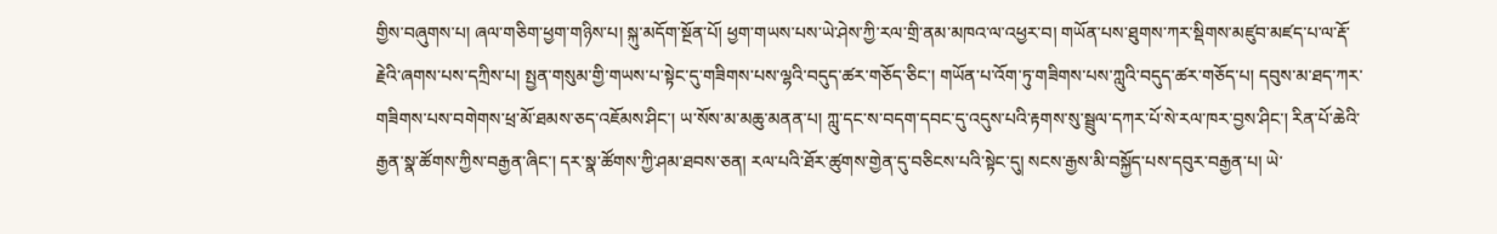གྱིས་བཞུགས་པ། ཞལ་གཅིག་ཕྱག་གཉིས་པ། སྐུ་མདོག་སྔོན་པོ། ཕྱག་གཡས་པས་ཡེ་ཤེས་ཀྱི་རལ་གྲི་ནམ་མཁའ་ལ་འཕྱར་བ། གཡོན་པས་ཐུགས་ཀར་སྡིགས་མཛུབ་མཛད་པ་ལ་རྡོ་རྗེའི་ཞགས་པས་དཀྲིས་པ། སྤྱན་གསུམ་གྱི་གཡས་པ་སྟེང་དུ་གཟིགས་པས་ལྷའི་བདུད་ཚར་གཅོད་ཅིང་། གཡོན་པ་འོག་ཏུ་གཟིགས་པས་ཀླུའི་བདུད་ཚར་གཅོད་པ། དབུས་མ་ཐད་ཀར་གཟིགས་པས་བགེགས་ཕྲ་མོ་ཐམས་ཅད་འཇོམས་ཤིང་། ཡ་སོས་མ་མཆུ་མནན་པ། ཀླུ་དང་ས་བདག་དབང་དུ་འདུས་པའི་རྟགས་སུ་སྦྲུལ་དཀར་པོ་སེ་རལ་ཁར་བྱས་ཤིང་། རིན་པོ་ཆེའི་རྒྱན་སྣ་ཚོགས་ཀྱིས་བརྒྱན་ཞིང་། དར་སྣ་ཚོགས་ཀྱི་ཤམ་ཐབས་ཅན། རལ་པའི་ཐོར་ཚུགས་གྱེན་དུ་བཅིངས་པའི་སྟེང་དུ། སངས་རྒྱས་མི་བསྐྱོད་པས་དབུར་བརྒྱན་པ། ཡེ་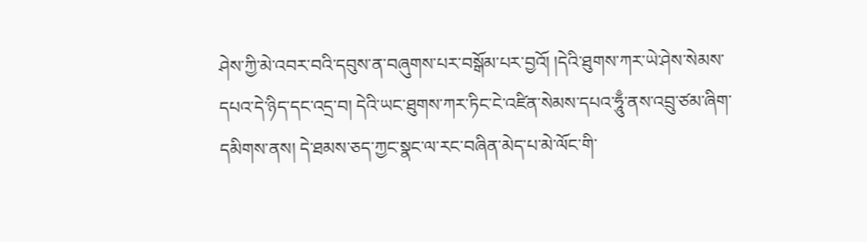ཤེས་ཀྱི་མེ་འབར་བའི་དབུས་ན་བཞུགས་པར་བསྒོམ་པར་བྱའོ། །དེའི་ཐུགས་ཀར་ཡེ་ཤེས་སེམས་དཔའ་དེ་ཉིད་དང་འདྲ་བ། དེའི་ཡང་ཐུགས་ཀར་ཏིང་ངེ་འཛིན་སེམས་དཔའ་ཧཱུྃ་ནས་འབྲུ་ཙམ་ཞིག་དམིགས་ནས། དེ་ཐམས་ཅད་ཀྱང་སྣང་ལ་རང་བཞིན་མེད་པ་མེ་ལོང་གི་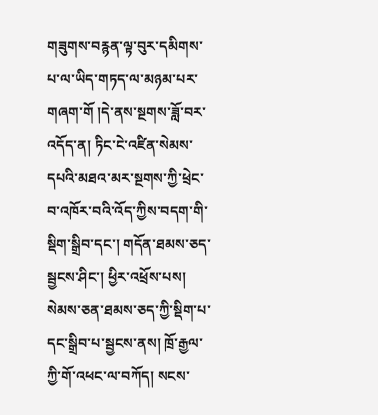གཟུགས་བརྙན་ལྟ་བུར་དམིགས་པ་ལ་ཡིད་གཏད་ལ་མཉམ་པར་གཞག་གོ །དེ་ནས་སྔགས་ཟློ་བར་འདོད་ན། ཏིང་ངེ་འཛིན་སེམས་དཔའི་མཐའ་མར་སྔགས་ཀྱི་ཕྲེང་བ་འཁོར་བའི་འོད་ཀྱིས་བདག་གི་སྡིག་སྒྲིབ་དང་། གདོན་ཐམས་ཅད་སྦྱངས་ཤིང་། ཕྱིར་འཕྲོས་པས། སེམས་ཅན་ཐམས་ཅད་ཀྱི་སྡིག་པ་དང་སྒྲིབ་པ་སྦྱངས་ནས། ཁྲོ་རྒྱལ་ཀྱི་གོ་འཕང་ལ་བཀོད། སངས་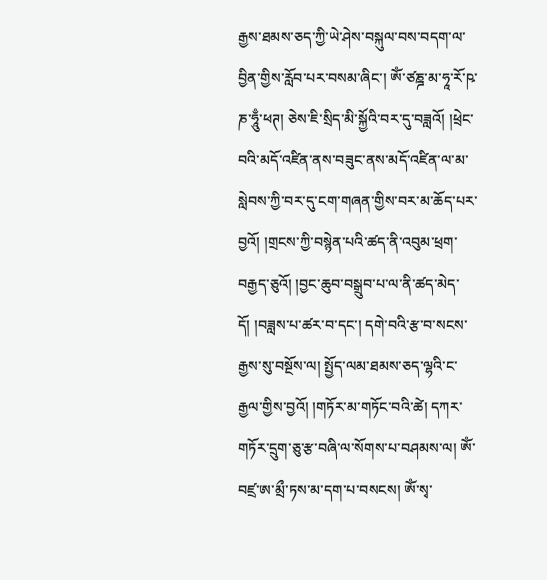རྒྱས་ཐམས་ཅད་ཀྱི་ཡེ་ཤེས་བསྐུལ་བས་བདག་ལ་བྱིན་གྱིས་རློབ་པར་བསམ་ཞིང་། ཨོཾ་ཙཎྜ་མ་ཧཱ་རོ་ཥ་ཎ་ཧཱུྃ་ཕཊ། ཅེས་ཇི་སྲིད་མི་སྐྱོའི་བར་དུ་བཟླའོ། །ཕྲེང་བའི་མདོ་འཛིན་ནས་བཟུང་ནས་མདོ་འཛིན་ལ་མ་སླེབས་ཀྱི་བར་དུ་ངག་གཞན་གྱིས་བར་མ་ཆོད་པར་བྱའོ། །གྲངས་ཀྱི་བསྙེན་པའི་ཚད་ནི་འབུམ་ཕྲག་བརྒྱད་ཅུའོ། །བྱང་ཆུབ་བསྒྲུབ་པ་ལ་ནི་ཚད་མེད་དོ། །བཟླས་པ་ཚར་བ་དང་། དགེ་བའི་རྩ་བ་སངས་རྒྱས་སུ་བསྔོས་ལ། སྤྱོད་ལམ་ཐམས་ཅད་ལྷའི་ང་རྒྱལ་གྱིས་བྱའོ། །གཏོར་མ་གཏོང་བའི་ཚེ། དཀར་གཏོར་དྲུག་ཅུ་རྩ་བཞི་ལ་སོགས་པ་བཤམས་ལ། ཨོཾ་བཛྲ་ཨ་མྲྀ་ཏས་མ་དག་པ་བསངས། ཨོཾ་སྭ་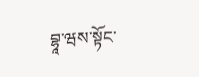བྷཱ་ཝས་སྟོང་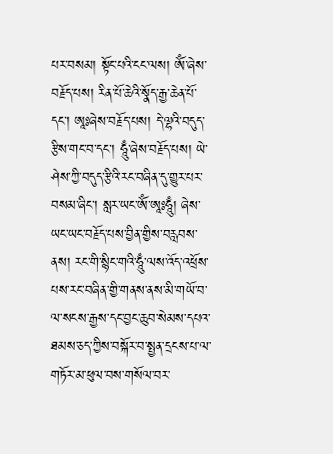པར་བསམ། སྟོང་པའི་ངང་ལས། ཨོཾ་ཞེས་བརྗོད་པས། རིན་པོ་ཆེའི་སྣོད་རྒྱ་ཆེན་པོ་དང་། ཨཱཿཞེས་བརྗོད་པས། དེ་ལྷའི་བདུད་རྩིས་གང་བ་དང་། ཧཱུྃ་ཞེས་བརྗོད་པས། ཡེ་ཤེས་ཀྱི་བདུད་རྩིའི་རང་བཞིན་དུ་གྱུར་པར་བསམ་ཞིང་། སླར་ཡང་ཨོཾ་ཨཱཿཧཱུྃ། ཞེས་ཡང་ཡང་བརྗོད་པས་བྱིན་གྱིས་བརླབས་ནས། རང་གི་སྙིང་གའི་ཧཱུྃ་ལས་འོད་འཕྲོས་པས་རང་བཞིན་གྱི་གནས་ནས་མི་གཡོ་བ་ལ་སངས་རྒྱས་དང་བྱང་ཆུབ་སེམས་དཔའ་ཐམས་ཅད་ཀྱིས་བསྐོར་བ་སྤྱན་དྲངས་པ་ལ་གཏོར་མ་ཕུལ་བས་གསོལ་བར་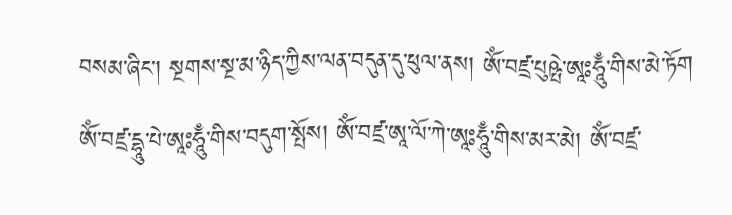བསམ་ཞིང་། སྔགས་སྔ་མ་ཉིད་ཀྱིས་ལན་བདུན་དུ་ཕུལ་ནས། ཨོཾ་བཛྲ་པུཥྤེ་ཨཱཿཧཱུྃ་གིས་མེ་ཏོག ཨོཾ་བཛྲ་དྷཱུ་པེ་ཨཱཿཧཱུྃ་གིས་བདུག་སྤོས། ཨོཾ་བཛྲ་ཨཱ་ལོ་ཀེ་ཨཱཿཧཱུྃ་གིས་མར་མེ། ཨོཾ་བཛྲ་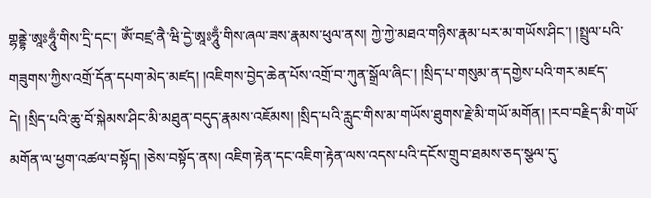གྷནྡྷེ་ཨཱཿཧཱུྃ་གིས་དྲི་དང་། ཨོཾ་བཛྲ་ནཻ་ཝི་དྱེ་ཨཱཿཧཱུྃ་གིས་ཞལ་ཟས་རྣམས་ཕུལ་ནས། ཀྱེ་ཀྱེ་མཐའ་གཉིས་རྣམ་པར་མ་གཡོས་ཤིང་། །སྤྲུལ་པའི་གཟུགས་ཀྱིས་འགྲོ་དོན་དཔག་མེད་མཛད། །འཇིགས་བྱེད་ཆེན་པོས་འགྲོ་བ་ཀུན་སྒྲོལ་ཞིང་། །སྲིད་པ་གསུམ་ན་དགྱེས་པའི་གར་མཛད་དེ། །སྲིད་པའི་ཆུ་བོ་སྐེམས་ཤིང་མི་མཐུན་བདུད་རྣམས་འཇོམས། །སྲིད་པའི་རླུང་གིས་མ་གཡོས་ཐུགས་རྗེ་མི་གཡོ་མགོན། །རབ་བརྗིད་མི་གཡོ་མགོན་ལ་ཕྱག་འཚལ་བསྟོད། །ཅེས་བསྟོད་ནས། འཇིག་རྟེན་དང་འཇིག་རྟེན་ལས་འདས་པའི་དངོས་གྲུབ་ཐམས་ཅད་སྩལ་དུ་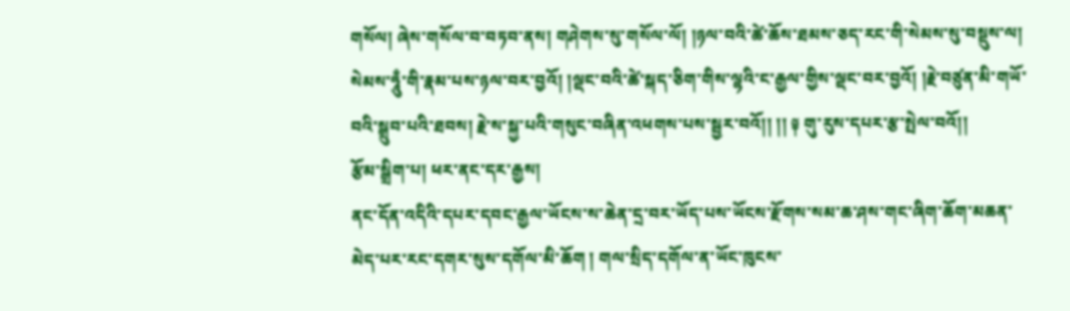གསོལ། ཞེས་གསོལ་བ་བཏབ་ནས། གཤེགས་སུ་གསོལ་ལོ། །ཉལ་བའི་ཚེ་ཆོས་ཐམས་ཅད་རང་གི་སེམས་སུ་བསྡུས་ལ། སེམས་ཧཱུྃ་གི་རྣམ་པས་ཉལ་བར་བྱའོ། །ལྡང་བའི་ཚེ་སྐད་ཅིག་གིས་ལྷའི་ང་རྒྱལ་གྱིས་ལྡང་བར་བྱའོ། །རྗེ་བཙུན་མི་གཡོ་བའི་སྒྲུབ་པའི་ཐབས། རྗེ་ས་སྐྱ་པའི་གསུང་བཞིན་འཕགས་པས་སྦྱར་བའོ།། །། ༈ གུ་རུས་དཔར་རྩ་སྤེལ་བའོ།།
རྩོམ་སྒྲིག་པ། ཕར་ནང་དར་རྒྱས།
ནང་དོན་འདིའི་དཔར་དབང་རྒྱལ་ཡོངས་ས་ཆེན་དྲ་བར་ཡོད་པས་ཡོངས་རྫོགས་སམ་ཆ་ཤས་གང་ཞིག་ཆོག་མཆན་མེད་པར་རང་དགར་སུས་དགོལ་མི་ཆོག ། གལ་སྲིད་དགོལ་ན་ཡོང་ཁུངས་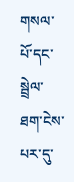གསལ་པོ་དང་སྦྲེལ་ཐག་ངེས་པར་དུ་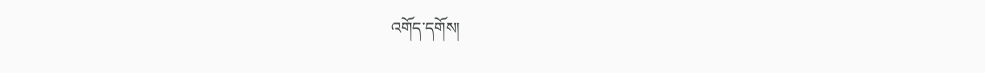འགོད་དགོས།